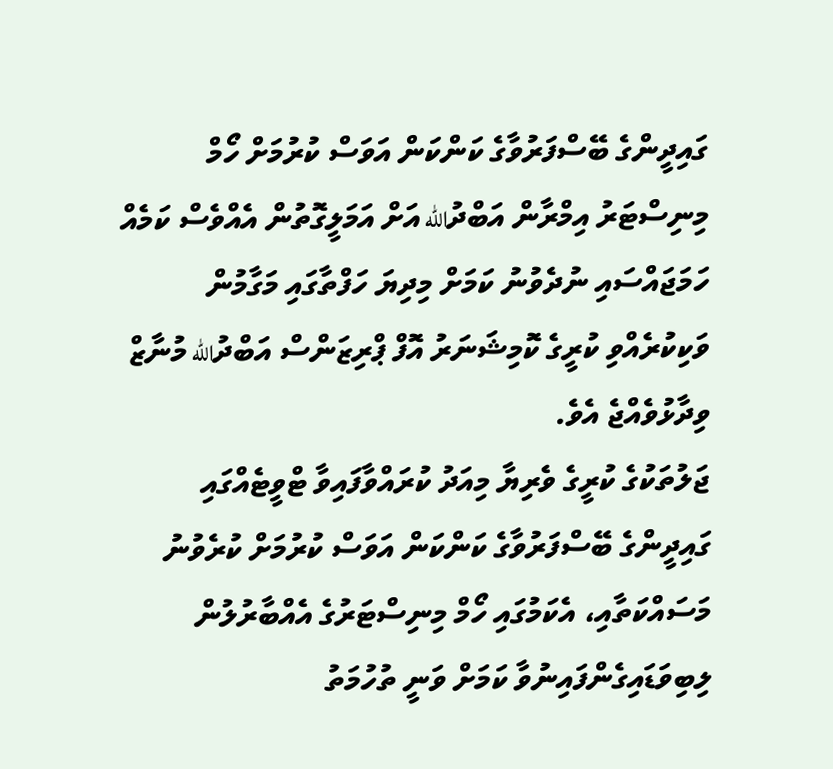ގައިދީންގެ ބޭސްފަރުވާގެ ކަންކަން އަވަސް ކުރުމަށް ހޯމް މިނިސްޓަރު އިމްރާން އަބްދުالله އަށް އަމަލީގޮތުން އެއްވެސް ކަމެއް ހަމަޖައްސައި ނުދެވުނު ކަމަށް މިދިޔަ ހަފްތާގައި މަގާމުން ވަކިކުރެއްވި ކުރީގެ ކޮމިޝަނަރު އޮފް ޕްރިޒަންސް އަބްދުالله މުނާޒް ވިދާޅުވެއްޖެ އެވެ.
ޖަލުތަކުގެ ކުރީގެ ވެރިޔާ މިއަދު ކުރައްވާފައިވާ ޓްވީޓެއްގައި ގައިދީންގެ ބޭސްފަރުވާގެ ކަންކަން އަވަސް ކުރުމަށް ކުރެވުނު މަސައްކަތާއި، އެކަމުގައި ހޯމް މިނިސްޓަރުގެ އެއްބާރުލުން ލިބިވަޑައިގެންފައިނުވާ ކަމަށް ވަނީ ތުހުމަތު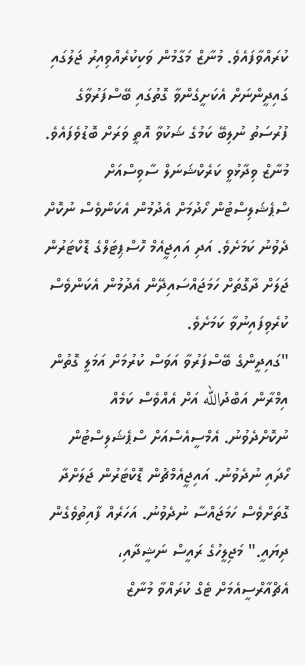ކުރައްވާފައެވެ. މުނާޒް މަގާމުން ވަކިކުރެއްވިއިރު ޖަލުގައި ގައިދީންނަށް އެކަށީގެންވާ ގޮތުގައި ބޭސްފަރުވާގެ ފުރުސަތު ނުލިބޭ ކަމުގެ ޝަކުވާ އޮތީ ވަރަށް ބޮޑުވެފައެވެ.
މުނާޒް ވިދާޅުވީ ކަރެކްޝަނަލް ސާވިސްއަށް ސްޕެޝަލިސްޓުން ހޯދުމަށް އެދުމުން އެކަންވެސް ނުކޮށް ދެވުނު ކަމަށެވެ. އަދި އައިޖީއެމް ހޮސްޕިޓަލްގެ ޑޮކްޓަރުން ޖަލަށް ދާގޮތަށް ހަމަޖައްސައިދޭން އެދުމުން އެކަންވެސް ކުރެވިފައިނުވާ ކަމަށެވެ.
"ގައިދީންގެ ބޭސްފަރުވާ އަވަސް ކުރުމަށް އަމަލީ ގޮތުން އިމްރާން އަބްދުالله އަށް އެއްވެސް ކަމެއް ނުކޮށްދެވުނު. އެމްސީއެސްއަށް ސްޕެޝަލިސްޓުން ހޯދައި ނުދެވުނު. އައިޖީއެމްޗުން ޑޮކްޓަރުން ޖަލަށްދާ ގޮތަށްވެސް ހަމަޖައްސާ ނުދެވުނު. އަހަރެއް ފާއިތުވެގެން ދިޔައީ." މަޖިލީހުގެ ރައީސް ނަޝީދާއި، އެޗްއާރްސީއެމަށް ޓެގް ކުރައްވާ މުނާޒް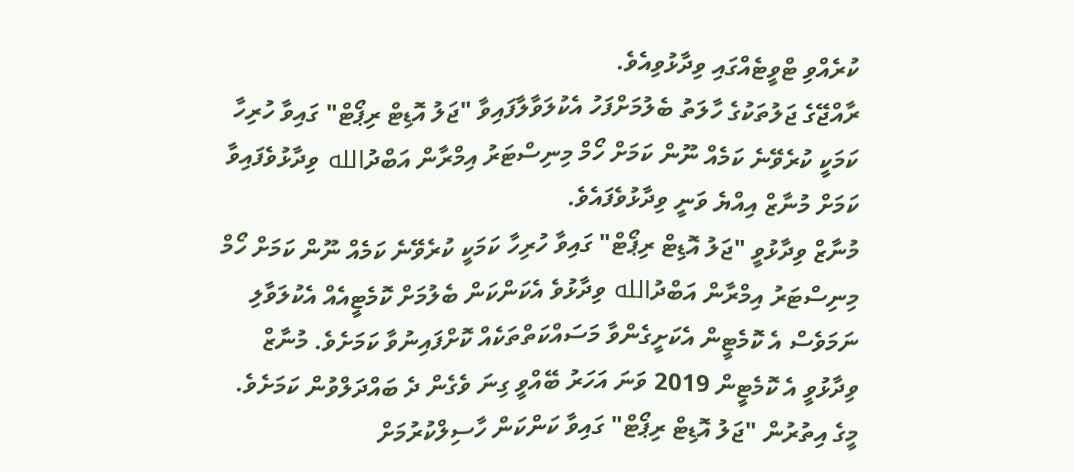ކުރެއްވި ޓްވީޓެއްގައި ވިދާޅުވިއެވެ.
ރާއްޖޭގެ ޖަލުތަކުގެ ހާލަތު ބެލުމަށްފަހު އެކުލަވާލާފައިވާ "ޖަލު އޮޑިޓް ރިޕޯޓް" ގައިވާ ހުރިހާ ކަމަކީ ކުރެވޭނެ ކަމެއް ނޫން ކަމަށް ހޯމް މިނިސްޓަރު އިމްރާން އަބްދުالله ވިދާޅުވެފައިވާ ކަމަށް މުނާޒް އިއްޔެ ވަނީ ވިދާޅުވެފައެވެ.
މުނާޒް ވިދާޅުވީ "ޖަލު އޮޑިޓް ރިޕޯޓް" ގައިވާ ހުރިހާ ކަމަކީ ކުރެވޭނެ ކަމެއް ނޫން ކަމަށް ހޯމް މިނިސްޓަރު އިމްރާން އަބްދުالله ވިދާޅުވެ އެކަންކަން ބެލުމަށް ކޮމެޓީއެއް އެކުލަވާލި ނަމަވެސް އެ ކޮމެޓީން އެކަށީގެންވާ މަސައްކަތްތަކެއް ކޮށްފައިނުވާ ކަމަށެވެ. މުނާޒް ވިދާޅުވީ އެ ކޮމެޓީން 2019 ވަނަ އަހަރު ބޭއްވީ ގިނަ ވެގެން ދެ ބައްދަލްވުން ކަމަށެވެ.
މީގެ އިތުރުން "ޖަލު އޮޑިޓް ރިޕޯޓް" ގައިވާ ކަންކަން ހާސިލްކުރުމަށް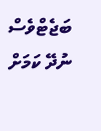ބަޖެޓްވެސް ނުދޭ ކަމަށް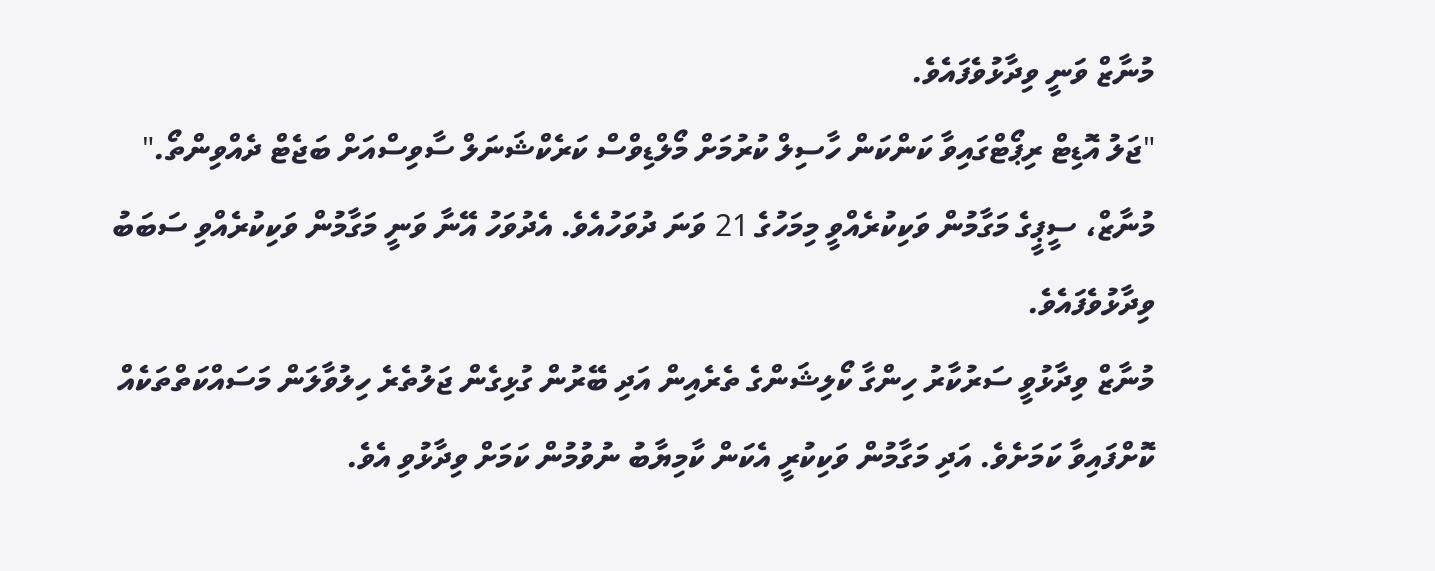މުނާޒް ވަނީ ވިދާޅުވެފައެވެ.
"ޖަލު އޮޑިޓް ރިޕޯޓްގައިވާ ކަންކަން ހާސިލް ކުރުމަށް މޯލްޑިވްސް ކަރެކްޝަނަލް ސާވިސްއަށް ބަޖެޓް ދެއްވިންތޯ."
މުނާޒް، ސީޕީގެ މަގާމުން ވަކިކުރެއްވީ މިމަހުގެ 21 ވަނަ ދުވަހުއެވެ. އެދުވަހު އޭނާ ވަނީ މަގާމުން ވަކިކުރެއްވި ސަބަބު ވިދާޅުވެފައެވެ.
މުނާޒް ވިދާޅުވީ ސަރުކާރު ހިންގާ ކޯލިޝަންގެ ތެރެއިން އަދި ބޭރުން ގުޅިގެން ޖަލުތެރެ ހިލުވާލަން މަސައްކަތްތަކެއް ކޮށްފައިވާ ކަމަށެވެ. އަދި މަގާމުން ވަކިކުރީ އެކަން ކާމިޔާބު ނުވުމުން ކަމަށް ވިދާޅުވި އެވެ.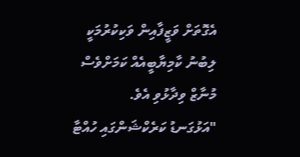އެގޮތަށް ވަޒީފާއިން ވަކިކުރުމަކީ ލިބުނު ކާމިޔާބީއެއް ކަމަށްވެސް މުނާޒް ވިދާޅުވި އެވެ.
"އަޅުގަނޑު ކަރެކްޝަންގައި ހުއްޓާ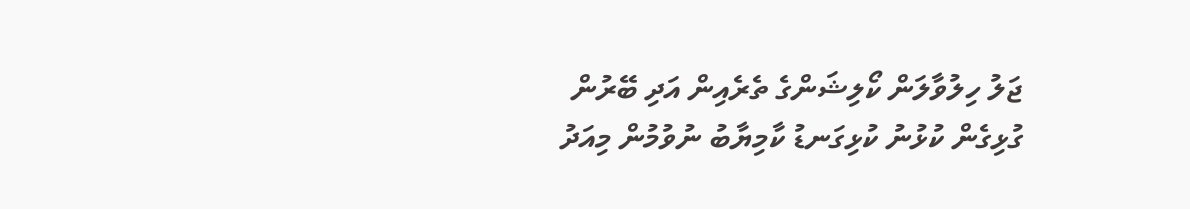ޖަލު ހިލުވާލަން ކޯލިޝަންގެ ތެރެއިން އަދި ބޭރުން ގުޅިގެން ކުޅުނު ކުޅިގަނޑު ކާމިޔާބު ނުވުމުން މިއަދު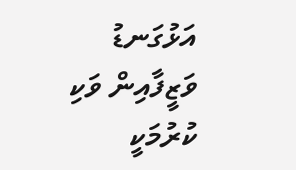އަޅުގަނޑު ވަޒީފާއިން ވަކި ކުރުމަކީ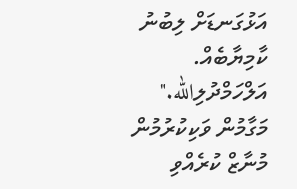އަޅުގަނޑަށް ލިބުނު ކާމިޔާބެއް. އަލްހަމްދުލިالله." މަގާމުން ވަކިކުރުމުން މުނާޒް ކުރެއްވި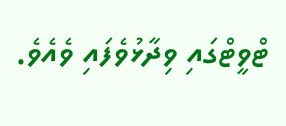ޓްވީޓްގައި ވިދާޅުވެފައި ވެއެވެ.